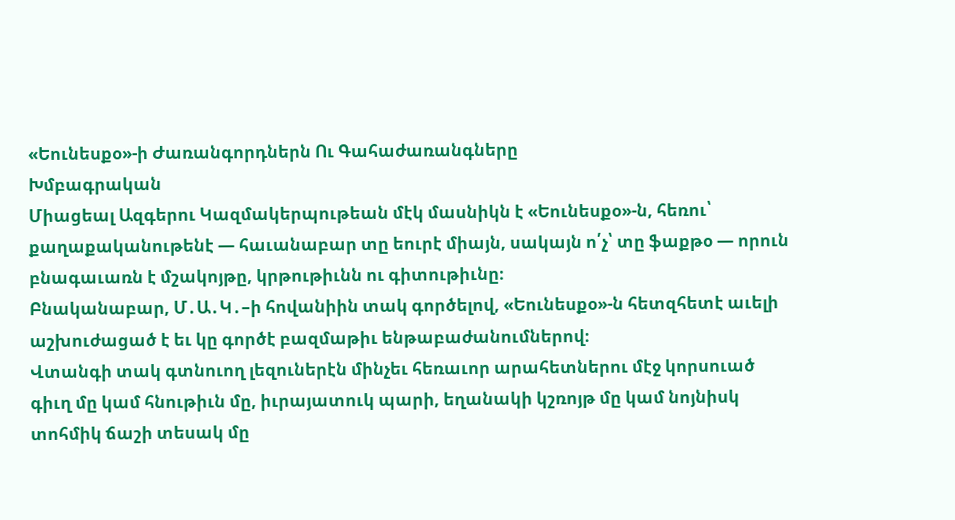«Եունեսքօ»-ի Ժառանգորդներն Ու Գահաժառանգները
Խմբագրական
Միացեալ Ազգերու Կազմակերպութեան մէկ մասնիկն է «Եունեսքօ»-ն, հեռու՝ քաղաքականութենէ — հաւանաբար տը եուրէ միայն, սակայն ո՛չ՝ տը ֆաքթօ — որուն բնագաւառն է մշակոյթը, կրթութիւնն ու գիտութիւնը։
Բնականաբար, Մ․Ա․Կ․–ի հովանիին տակ գործելով, «Եունեսքօ»-ն հետզհետէ աւելի աշխուժացած է եւ կը գործէ բազմաթիւ ենթաբաժանումներով։
Վտանգի տակ գտնուող լեզուներէն մինչեւ հեռաւոր արահետներու մէջ կորսուած գիւղ մը կամ հնութիւն մը, իւրայատուկ պարի, եղանակի կշռոյթ մը կամ նոյնիսկ տոհմիկ ճաշի տեսակ մը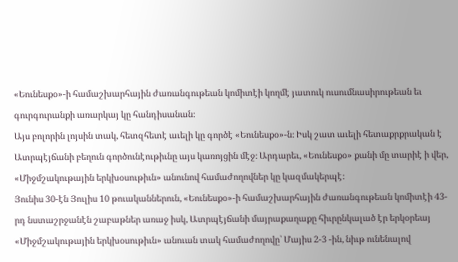«Եունեսքօ»-ի համաշխարհային ժառանգութեան կոմիտէի կողմէ յատուկ ուսումնասիրութեան եւ գուրգուրանքի առարկայ կը հանդիսանան։
Այս բոլորին լոյսին տակ, հետզհետէ աւելի կը գործէ «Եունեսքօ»-ն։ Իսկ շատ աւելի հետաքրքրական է Ատրպէյճանի բեղուն գործունէութիւնը այս կառոյցին մէջ։ Արդարեւ, «Եունեսքօ» քանի մը տարիէ ի վեր, «Միջմշակութային երկխօսութիւն» անունով համաժողովներ կը կազմակերպէ։
Յունիս 30-էն Յուլիս 10 թուականներուն, «Եունեսքօ»-ի համաշխարհային ժառանգութեան կոմիտէի 43-րդ նստաշրջանէն շաբաթներ առաջ իսկ, Ատրպէյճանի մայրաքաղաքը հիւրընկալած էր երկօրեայ «Միջմշակութային երկխօսութիւն» անուան տակ համաժողովը՝ Մայիս 2-3 -ին, նիւթ ունենալով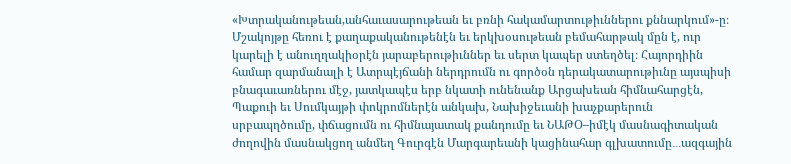«Խտրականութեան,անհաւասարութեան եւ բռնի հակամարտութիւններու քննարկում»-ը։
Մշակոյթը հեռու է քաղաքականութենէն եւ երկխօսութեան բեմահարթակ մըն է, ուր կարելի է անուղղակիօրէն յարաբերութիւններ եւ սերտ կապեր ստեղծել։ Հայորդիին համար զարմանալի է Ատրպէյճանի ներդրումն ու գործօն դերակատարութիւնը այսպիսի բնագաւառներու մէջ, յատկապէս երբ նկատի ունենանք Արցախեան հիմնահարցէն, Պաքուի եւ Սումկայթի փոկրոմներէն անկախ, Նախիջեւանի խաչքարերուն սրբապղծումը, փճացումն ու հիմնայատակ քանդումը եւ ՆԱԹՕ–իմէկ մասնագիտական ժողովին մասնակցող անմեղ Գուրգէն Մարգարեանի կացինահար գլխատումը․․․ազգային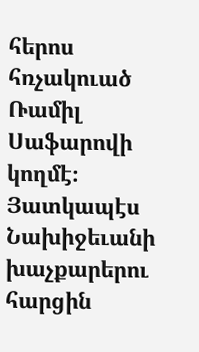հերոս հռչակուած Ռամիլ Սաֆարովի կողմէ։
Յատկապէս Նախիջեւանի խաչքարերու հարցին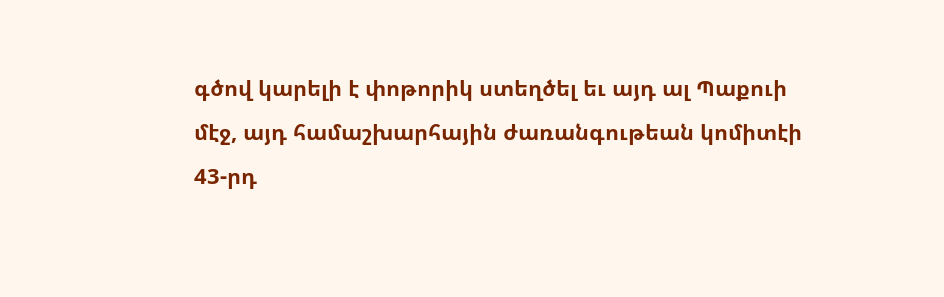գծով կարելի է փոթորիկ ստեղծել եւ այդ ալ Պաքուի մէջ, այդ համաշխարհային ժառանգութեան կոմիտէի 43-րդ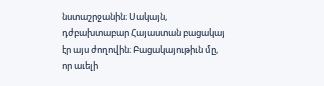նստաշրջանին։ Սակայն, դժբախտաբար Հայաստան բացակայ էր այս ժողովին։ Բացակայութիւն մը, որ աւելի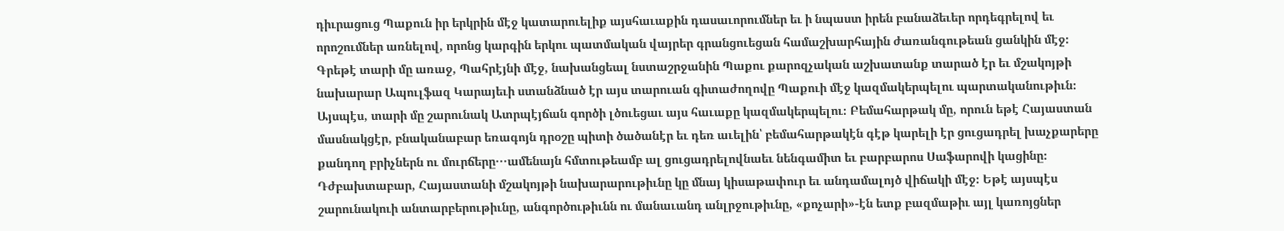դիւրացուց Պաքուն իր երկրին մէջ կատարուելիք այսհաւաքին դասաւորումներ եւ ի նպաստ իրեն բանաձեւեր որդեգրելով եւ որոշումներ առնելով, որոնց կարգին երկու պատմական վայրեր գրանցուեցան համաշխարհային ժառանգութեան ցանկին մէջ։
Գրեթէ տարի մը առաջ, Պահրէյնի մէջ, նախանցեալ նստաշրջանին Պաքու քարոզչական աշխատանք տարած էր եւ մշակոյթի նախարար Ապուլֆազ Կարայեւի ստանձնած էր այս տարուան գիտաժողովը Պաքուի մէջ կազմակերպելու պարտականութիւն։
Այսպէս, տարի մը շարունակ Ատրպէյճան գործի լծուեցաւ այս հաւաքը կազմակերպելու։ Բեմահարթակ մը, որուն եթէ Հայաստան մասնակցէր, բնականաբար եռագոյն դրօշը պիտի ծածանէր եւ դեռ աւելին՝ բեմահարթակէն գէթ կարելի էր ցուցադրել խաչքարերը քանդող բրիչներն ու մուրճերը․․․ամենայն հմտութեամբ ալ ցուցադրելովնաեւ նենգամիտ եւ բարբարոս Սաֆարովի կացինը։
Դժբախտաբար, Հայաստանի մշակոյթի նախարարութիւնը կը մնայ կիսաթափուր եւ անդամալոյծ վիճակի մէջ։ Եթէ այսպէս շարունակուի անտարբերութիւնը, անգործութիւնն ու մանաւանդ անլրջութիւնը, «քոչարի»-էն ետք բազմաթիւ այլ կառոյցներ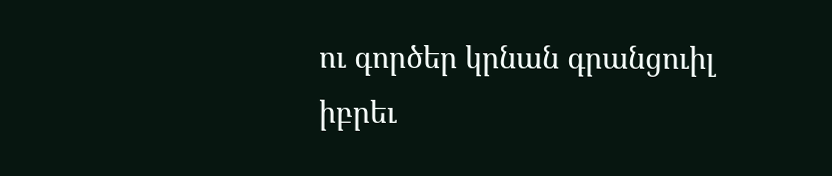ու գործեր կրնան գրանցուիլ իբրեւ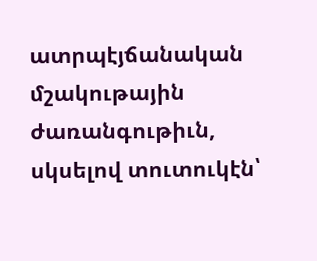ատրպէյճանական մշակութային ժառանգութիւն, սկսելով տուտուկէն՝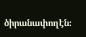ծիրանափողէն։